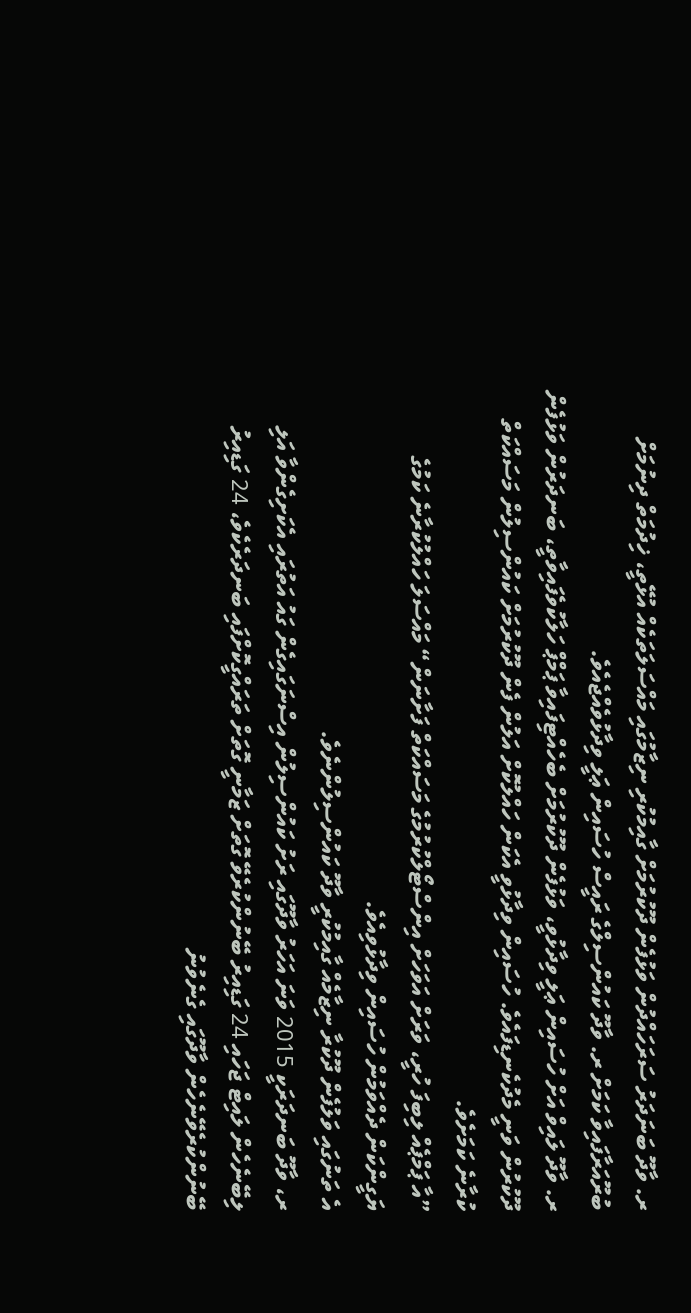ރ. ވާދޫ ބަނަދަރު ސަރަހައްދުން ވަޅުފެން ދޫކުރުމަށް ގާއިމުކުރި ނިޒާމުގައި މައްސަލަތަކެއް އުޅޭތީ، ޚިދުމަތް ދިނުމަށް ބުރޫއަރާފައިވާ ކަމަށް ރ. ވާދޫ ކައުންސިލްގެ ރައީސް ހުސައިން ޢަލީ ވިދާޅުވެއްޖެއެވެ.
ރ. ވާދޫ ލައިވް އަށް ހުސައިން ޢަލީ ވިދާޅުވީ، ވަޅުފެން ދޫކުރުމަށް ބެހެއްޓިފައިވާ ޕަމްޕް ހަލާކުވެފައިވާތީ، ބަނދަރުން ވަޅުފެން ދޫކުރުން ވަނީ މެދުކެނޑިފައެވެ. ހުސައިން ވިދާޅުވީ އެކަން ހައްލުކޮށް އަލުން ފެން ދޫކުރުމަށް ކައުންސިލުން މަސައްކަތް ކުރާނެ ކަމަށެވެ.
”އާ ޕަމްޕެއް ލިބިފަ ހުރީ، ވަރަށް އަވަހަށް އިންސްޓޯލްކުރުމުގެ މަސައްކަތް ފަށާނަން“ މައްސަލަ ހައްލުކުރާނެ ކަމުގެ ޔަގީންކަން ދެއްވަމުން ހުސައިން ވިދާޅުވިއެވެ.
އެ ތަނުގައި ވަލުފެން ދޫކުރާ ނިޒާމެއް ގާއިމުކުރީ ވާދޫ ކައުންސިލުންނެވެ.
ރ، ވާދޫ ބަނދަރަކީ 2015 ވަނަ އަހަރު ވާދޫގައި ރަށު ކައުންސިލުން އިސްނަގައިގެން ގައު އަތުރައި އެކަށިގެންވާ އަލި ލިބޭނެހެން ލައިޓް ޖަހައި 24 ގަޑިއިރު ބޭނުންކުރެވޭ ގޮތަށް ޒަމާނީ ގޮތަށް ތަރައްގީކޮށްފައި ބަނދަރެކެވެ، 24 ގަޑިއިރު ބޭނުންކުރެވޭނެހެން ވާދޫގައި ގެނެވުނު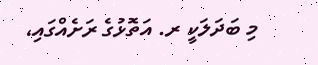މި ބަދަލަކީ ރ. އަތޮޅުގެ ރަށެއްގައި،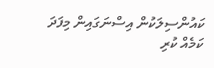ކައުންސިލަކުން އިސްނަގައިން މިފަދަ ކަމެއް ކުރި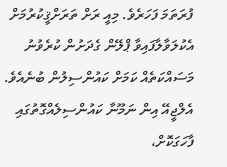ފުރަތަމަ ފަހަރެވެ. މިއީ ރަށް ތަރަށްޤީކުރުމަށް އެކުލަވާލާފައިވާ ޕްލޭން ގެދަށުން ކުރެވުނު މަސައްކަތެއް ކަމަށް ކައުންސިލުން ބުނެއެވެ.
އެލްޖީއޭ އިން ނަމޫނާ ކައުންސިލެއްގޮތުގައި ފާހަގަކޮށް،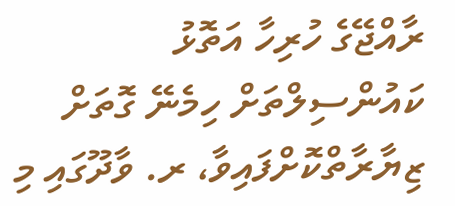ރާއްޖޭގެ ހުރިހާ އަތޮޅު ކައުންސިލްތަށް ހިމެނޭ ގޮތަށް ޒިޔާރާތްކޮށްފައިވާ، ރ. ވާދޫގައި މި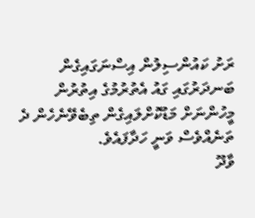ރަށު ކައުންސިލުން އިސްނަގައިގެން ބަނދަރުގައި ގައު އެތުރުމުގެ އިތުރުން މީހުންނަށް މަޑުކޮށްލައިގެން ތިބެވޭނެހެން ދެ ތަނެއްވެސް ވަނީ ހަދާފައެވެ.
ވާދޫ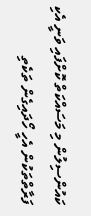ކައުންސިލުން މި މަސައްކަތް ކޮށްފައި ވަނީ އެކި ފަރާތްތަކުން އެހީ ހޯދައިގެން ތަކެތި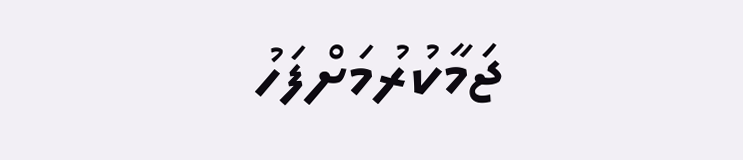ޖަމާކުރުމަށްފަހު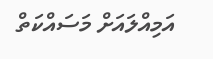އަމިއްލައަށް މަސައްކަތް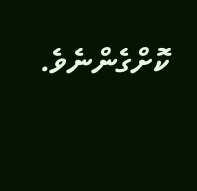ކޮށްގެންނެވެ.